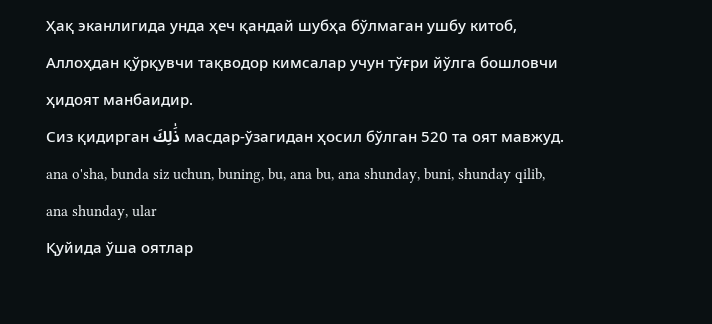Ҳақ эканлигида унда ҳеч қандай шубҳа бўлмаган ушбу китоб, Аллоҳдан қўрқувчи тақводор кимсалар учун тўғри йўлга бошловчи ҳидоят манбаидир.
Сиз қидирган ذَٰلِكَ масдар-ўзагидан ҳосил бўлган 520 та оят мавжуд.
ana o'sha, bunda siz uchun, buning, bu, ana bu, ana shunday, buni, shunday qilib, ana shunday, ular
Қуйида ўша оятлар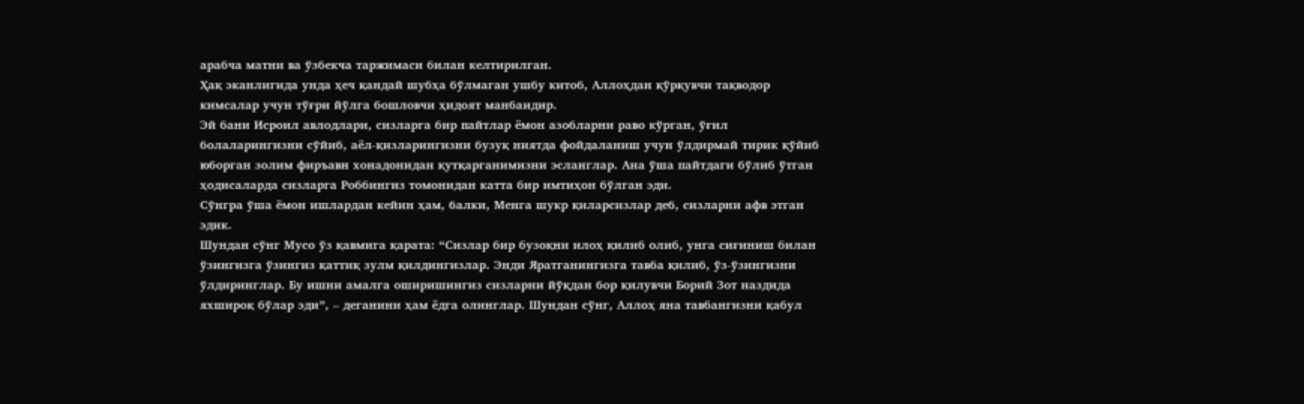арабча матни ва ўзбекча таржимаси билан келтирилган.
Ҳақ эканлигида унда ҳеч қандай шубҳа бўлмаган ушбу китоб, Аллоҳдан қўрқувчи тақводор кимсалар учун тўғри йўлга бошловчи ҳидоят манбаидир.
Эй бани Исроил авлодлари, сизларга бир пайтлар ёмон азобларни раво кўрган, ўғил болаларингизни сўйиб, аёл-қизларингизни бузуқ ниятда фойдаланиш учун ўлдирмай тирик қўйиб юборган золим фиръавн хонадонидан қутқарганимизни эсланглар. Ана ўша пайтдаги бўлиб ўтган ҳодисаларда сизларга Роббингиз томонидан катта бир имтиҳон бўлган эди.
Сўнгра ўша ёмон ишлардан кейин ҳам, балки, Менга шукр қиларсизлар деб, сизларни афв этган эдик.
Шундан сўнг Мусо ўз қавмига қарата: “Сизлар бир бузоқни илоҳ қилиб олиб, унга сиғиниш билан ўзингизга ўзингиз қаттиқ зулм қилдингизлар. Энди Яратганингизга тавба қилиб, ўз-ўзингизни ўлдиринглар. Бу ишни амалга оширишингиз сизларни йўқдан бор қилувчи Борий Зот наздида яхшироқ бўлар эди”, – деганини ҳам ёдга олинглар. Шундан сўнг, Аллоҳ яна тавбангизни қабул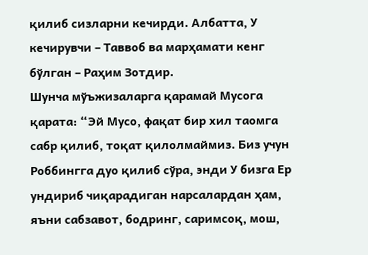қилиб сизларни кечирди. Албатта, У кечирувчи – Таввоб ва марҳамати кенг бўлган – Раҳим Зотдир.
Шунча мўъжизаларга қарамай Мусога қарата: “Эй Мусо, фақат бир хил таомга сабр қилиб, тоқат қилолмаймиз. Биз учун Роббингга дуо қилиб сўра, энди У бизга Ер ундириб чиқарадиган нарсалардан ҳам, яъни сабзавот, бодринг, саримсоқ, мош,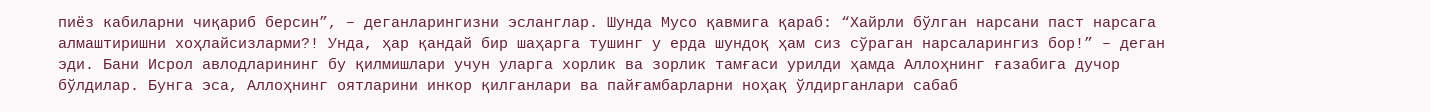пиёз кабиларни чиқариб берсин”, – деганларингизни эсланглар. Шунда Мусо қавмига қараб: “Хайрли бўлган нарсани паст нарсага алмаштиришни хоҳлайсизларми?! Унда, ҳар қандай бир шаҳарга тушинг у ерда шундоқ ҳам сиз сўраган нарсаларингиз бор!” – деган эди. Бани Исрол авлодларининг бу қилмишлари учун уларга хорлик ва зорлик тамғаси урилди ҳамда Аллоҳнинг ғазабига дучор бўлдилар. Бунга эса, Аллоҳнинг оятларини инкор қилганлари ва пайғамбарларни ноҳақ ўлдирганлари сабаб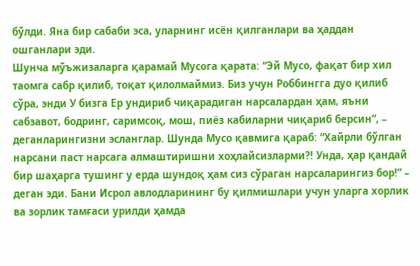бўлди. Яна бир сабаби эса, уларнинг исён қилганлари ва ҳаддан ошганлари эди.
Шунча мўъжизаларга қарамай Мусога қарата: “Эй Мусо, фақат бир хил таомга сабр қилиб, тоқат қилолмаймиз. Биз учун Роббингга дуо қилиб сўра, энди У бизга Ер ундириб чиқарадиган нарсалардан ҳам, яъни сабзавот, бодринг, саримсоқ, мош, пиёз кабиларни чиқариб берсин”, – деганларингизни эсланглар. Шунда Мусо қавмига қараб: “Хайрли бўлган нарсани паст нарсага алмаштиришни хоҳлайсизларми?! Унда, ҳар қандай бир шаҳарга тушинг у ерда шундоқ ҳам сиз сўраган нарсаларингиз бор!” – деган эди. Бани Исрол авлодларининг бу қилмишлари учун уларга хорлик ва зорлик тамғаси урилди ҳамда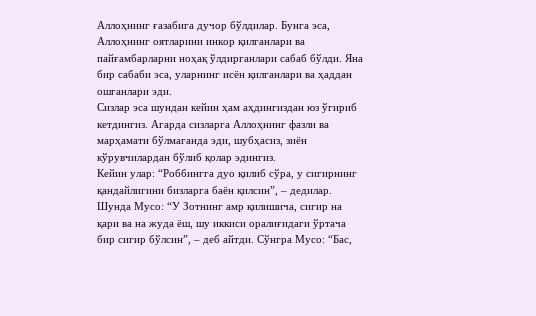Аллоҳнинг ғазабига дучор бўлдилар. Бунга эса, Аллоҳнинг оятларини инкор қилганлари ва пайғамбарларни ноҳақ ўлдирганлари сабаб бўлди. Яна бир сабаби эса, уларнинг исён қилганлари ва ҳаддан ошганлари эди.
Сизлар эса шундан кейин ҳам аҳдингиздан юз ўгириб кетдингиз. Агарда сизларга Аллоҳнинг фазли ва марҳамати бўлмаганда эди, шубҳасиз, зиён кўрувчилардан бўлиб қолар эдингиз.
Кейин улар: “Роббингга дуо қилиб сўра, у сигирнинг қандайлигини бизларга баён қилсин”, – дедилар. Шунда Мусо: “У Зотнинг амр қилишича, сигир на қари ва на жуда ёш, шу иккиси оралиғидаги ўртача бир сигир бўлсин”, – деб айтди. Сўнгра Мусо: “Бас,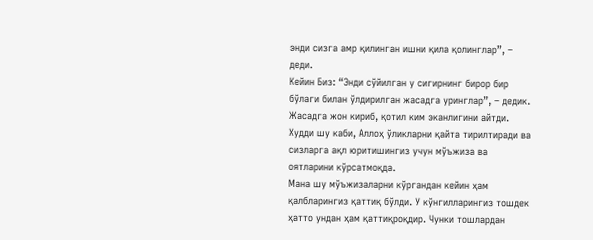энди сизга амр қилинган ишни қила қолинглар”, – деди.
Кейин Биз: “Энди сўйилган у сигирнинг бирор бир бўлаги билан ўлдирилган жасадга уринглар”, – дедик. Жасадга жон кириб, қотил ким эканлигини айтди. Худди шу каби, Аллоҳ ўликларни қайта тирилтиради ва сизларга ақл юритишингиз учун мўъжиза ва оятларини кўрсатмоқда.
Мана шу мўъжизаларни кўргандан кейин ҳам қалбларингиз қаттиқ бўлди. У кўнгилларингиз тошдек ҳатто ундан ҳам қаттиқроқдир. Чунки тошлардан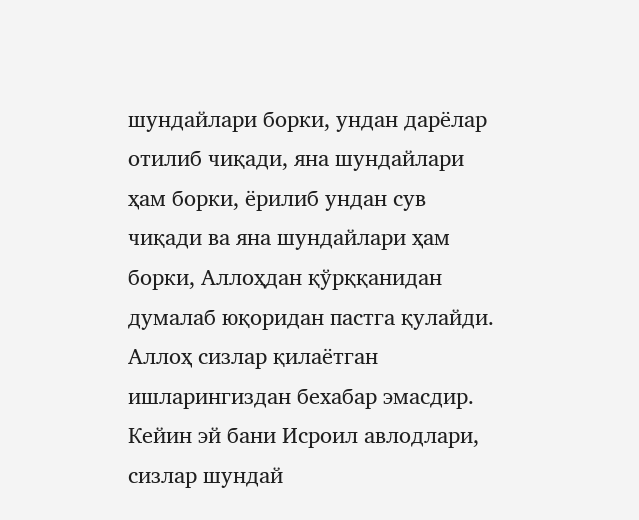шундайлари борки, ундан дарёлар отилиб чиқади, яна шундайлари ҳам борки, ёрилиб ундан сув чиқади ва яна шундайлари ҳам борки, Аллоҳдан қўрққанидан думалаб юқоридан пастга қулайди. Аллоҳ сизлар қилаётган ишларингиздан бехабар эмасдир.
Кейин эй бани Исроил авлодлари, сизлар шундай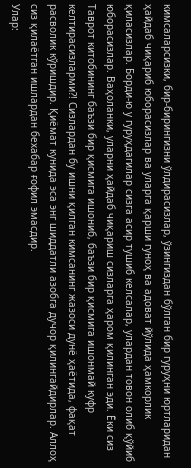кимсаларсизки, бир-бирингизни ўлдирасизлар, ўзингиздан бўлган бир гуруҳни юртларидан ҳайдаб чиқариб юборасизлар ва уларга қарши гуноҳ ва адоват йўлида ҳамкорлик қиласизлар. Борди-ю у гуруҳдагилар сизга асир тушиб келсалар, улардан товон олиб қўйиб юборасизлар. Ваҳоланки, уларни ҳайдаб чиқариш сизларга ҳаром қилинган эди. Ёки сиз Таврот китобининг баъзи бир қисмига ишониб, баъзи бир қисмига ишонмай куфр келтирасизларми?! Сизлардан бу ишни қилган кимсанинг жазоси дунё ҳаётида, фақат расволик кўришдир. Қиёмат кунида эса энг шиддатли азобга дучор қилингайдирлар. Аллоҳ сиз қилаётган ишлардан бехабар ғофил эмасдир.
Улар: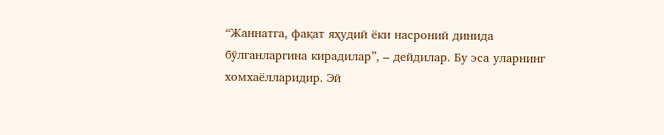“Жаннатга, фақат яҳудий ёки насроний динида бўлганларгина кирадилар”, – дейдилар. Бу эса уларнинг хомхаёлларидир. Эй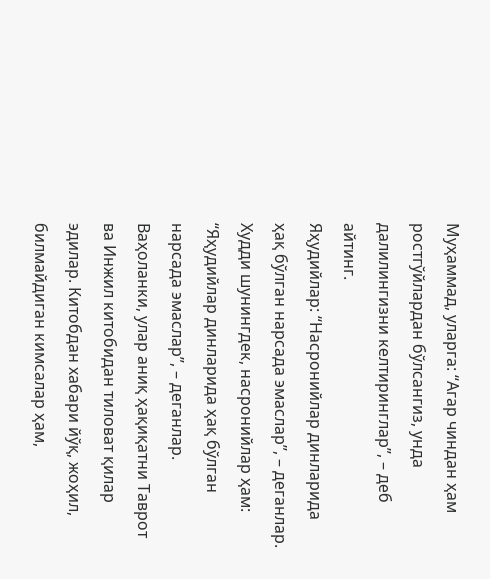Муҳаммад, уларга: “Агар чиндан ҳам ростгўйлардан бўлсангиз, унда далилингизни келтиринглар”, – деб айтинг.
Яҳудийлар: “Насронийлар динларида ҳақ бўлган нарсада эмаслар”, – деганлар. Худди шунингдек, насронийлар ҳам: “Яҳудийлар динларида ҳақ бўлган нарсада эмаслар”, – деганлар. Ваҳоланки, улар аниқ ҳақиқатни Таврот ва Инжил китобидан тиловат қилар эдилар. Китобдан хабари йўқ, жоҳил, билмайдиган кимсалар ҳам,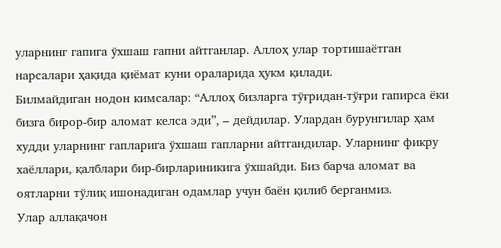уларнинг гапига ўхшаш гапни айтганлар. Аллоҳ улар тортишаётган нарсалари ҳақида қиёмат куни ораларида ҳукм қилади.
Билмайдиган нодон кимсалар: “Аллоҳ бизларга тўғридан-тўғри гапирса ёки бизга бирор-бир аломат келса эди”, – дейдилар. Улардан бурунгилар ҳам худди уларнинг гапларига ўхшаш гапларни айтгандилар. Уларнинг фикру хаёллари, қалблари бир-бирлариникига ўхшайди. Биз барча аломат ва оятларни тўлиқ ишонадиган одамлар учун баён қилиб берганмиз.
Улар аллақачон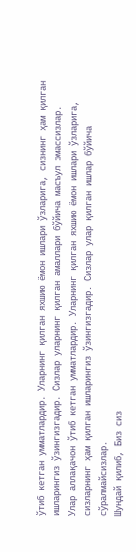ўтиб кетган умматлардир. Уларнинг қилган яхшию ёмон ишлари ўзларига, сизнинг ҳам қилган ишларингиз ўзингизгадир. Сизлар уларнинг қилган амаллари бўйича масъул эмассизлар.
Улар аллақачон ўтиб кетган умматлардир. Уларнинг қилган яхшию ёмон ишлари ўзларига, сизларнинг ҳам қилган ишларингиз ўзингизгадир. Сизлар улар қилган ишлар бўйича сўралмайсизлар.
Шундай қилиб, Биз сиз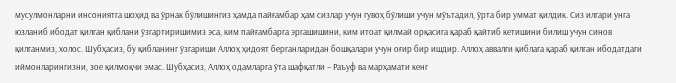мусулмонларни инсониятга шоҳид ва ўрнак бўлишингиз ҳамда пайғамбар ҳам сизлар учун гувоҳ бўлиши учун мўътадил, ўрта бир уммат қилдик. Сиз илгари унга юзланиб ибодат қилган қиблани ўзгартиришимиз эса, ким пайғамбарга эргашишини, ким итоат қилмай орқасига қараб қайтиб кетишини билиш учун синов қилганмиз, холос. Шубҳасиз, бу қибланинг ўзгариши Аллоҳ ҳидоят берганларидан бошқалари учун оғир бир ишдир. Аллоҳ аввалги қиблага қараб қилган ибодатдаги иймонларингизни, зое қилмоқчи эмас. Шубҳасиз, Аллоҳ одамларга ўта шафқатли – Раъуф ва марҳамати кенг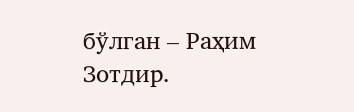бўлган – Раҳим Зотдир.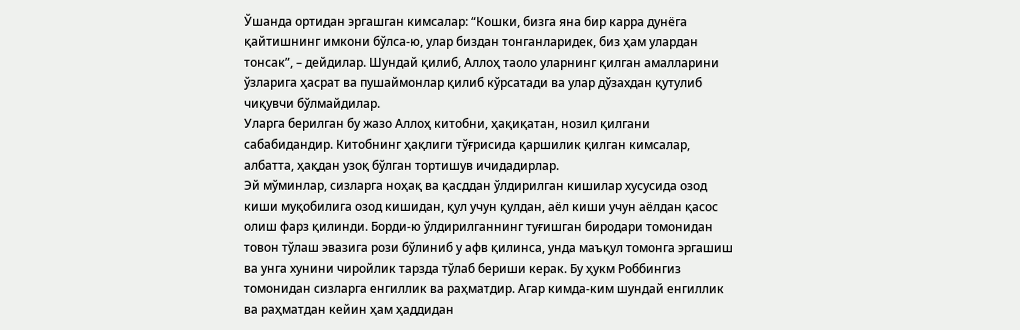Ўшанда ортидан эргашган кимсалар: “Кошки, бизга яна бир карра дунёга қайтишнинг имкони бўлса-ю, улар биздан тонганларидек, биз ҳам улардан тонсак”, – дейдилар. Шундай қилиб, Аллоҳ таоло уларнинг қилган амалларини ўзларига ҳасрат ва пушаймонлар қилиб кўрсатади ва улар дўзахдан қутулиб чиқувчи бўлмайдилар.
Уларга берилган бу жазо Аллоҳ китобни, ҳақиқатан, нозил қилгани сабабидандир. Китобнинг ҳақлиги тўғрисида қаршилик қилган кимсалар, албатта, ҳақдан узоқ бўлган тортишув ичидадирлар.
Эй мўминлар, сизларга ноҳақ ва қасддан ўлдирилган кишилар хусусида озод киши муқобилига озод кишидан, қул учун қулдан, аёл киши учун аёлдан қасос олиш фарз қилинди. Борди-ю ўлдирилганнинг туғишган биродари томонидан товон тўлаш эвазига рози бўлиниб у афв қилинса, унда маъқул томонга эргашиш ва унга хунини чиройлик тарзда тўлаб бериши керак. Бу ҳукм Роббингиз томонидан сизларга енгиллик ва раҳматдир. Агар кимда-ким шундай енгиллик ва раҳматдан кейин ҳам ҳаддидан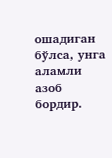ошадиган бўлса, унга аламли азоб бордир.